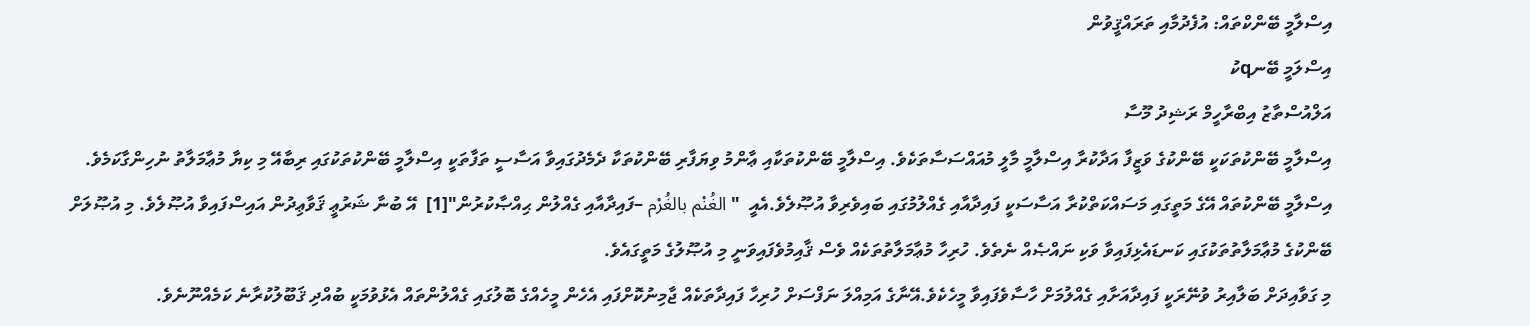އިސްލާމީ ބޭންކްތައް: އުފެދުމާއި ތަރައްޤީވުން
އިސްލަމީ ބޭނqކު
އަލްއުސްތާޒު އިބްރާހީމް ރަޝިދު މޫސާ
އިސްލާމީ ބޭންކުތަކަކީ ބޭންކުގެ ވަޒީފާ އަދާކުރާ އިސްލާމީ މާލީ މުއައްސަސާތަކެވެ. އިސްލާމީ ބޭންކުތަކާއި ޢާންމު ވިޔަފާރި ބޭންކުތަކާ ދެމެދުގައިވާ އަސާސީ ތަފާތަކީ އިސްލާމީ ބޭންކުތަކުގައި ރިބާއޭ މި ކިޔާ މުޢާމަލާތު ނުހިންގާކަމެވެ.
އިސްލާމީ ބޭންކުތައް އޭގެ މަތީގައި މަސައްކަތްކުރާ އަސާސަކީ ފައިދާއާއި ގެއްލުމުގައި ބައިވެރިވާ އުޞޫލެވެ.އެއީ  " الغُنْم بالغُرْم –ފައިދާއާއި ގެއްލުން ޙިއްޞާކުރުން"[1]  އޭ ބުނާ ޝަރުޢީ ޤަވާޢިދުން އައިސްފައިވާ އުޞޫލެވެ. މި އުޞޫލަށް  ބޭންކުގެ މުޢާމަލާތުތަކުގައި ކަނޑައެޅިފައިވާ ވަކި ނައްޞެއް ނެތެވެ. ހުރިހާ މުޢާމަލާތުތަކެއް ވެސް ޤާއިމުވެފައިވަނީ މި އުޞޫލުގެ މަތީގައެވެ.
މި ގަވާއިދަށް ބަލާއިރު ވުނޭރަކީ ފައިދާއަށާއި ގެއްލުމަށް ހާސާވެފައިވާ މީހެކެވެ.އޭނާގެ އަމިއްލަ ނަފްސަށް ހުރިހާ ފައިދާތަކެއް ޖާމިނުކޮށްފައި އެހެން މީހެއްގެ ބޮލުގައި ގެއްލުންތައް އެޅުވުމަކީ ބުއްދި ޤަބޫލުކުރާނެ ކަމެއްނޫނެވެ.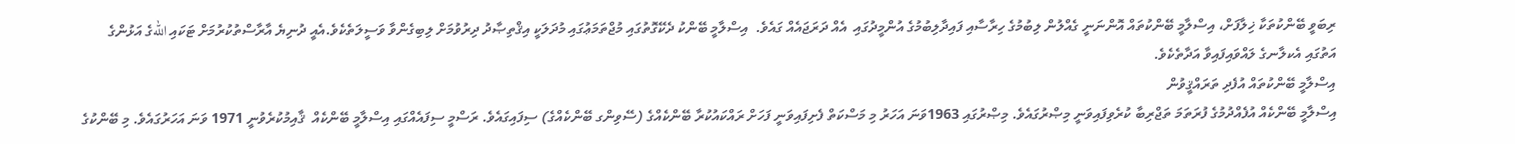ރިބަވީ ބޭންކުތަކާ ޚިލާފަށް، އިސްލާމީ ބޭންކުތައް އޮންނަނީ ގެއްލުން ލިބުމުގެ ހިރާސާއި ފައިދާލިބުމުގެ އުންމީދުގައި  އެއް ދަރަޖައެއް ގައެވެ.  އިސްލާމީ ބޭންކު ދެކޭގޮތުގައި މުޖްތަމަޢުގައި މުދަލަކީ އިޤްތިޞާދު ދިރުވުމަށް ލިބިގެންވާ ވަސީލަތެކެވެ.އެއީ ދުނިޔެ އާރާސްތުކުރުމަށް ޓަކައި اللهގެ އަޅުންގެ އަތުގައި އެކލާނގެ ލައްވައިފައިވާ އަދާތެކެވެ.
އިސްލާމީ ބޭންކުތައް އުފެދި ތަރައްޤީވުން
އިސްލާމީ ބޭންކެއް އުފެއްދުމުގެ ފުރަތަމަ ތަޖްރިބާ ކުރެވިފައިވަނީ މިޞްރުގައެވެ. މިޞްރުގައި 1963ވަނަ އަހަރު މި މަސްކަތް ފެށިފައިވަނީ ފަހަށް ރައްކައުކުރާ ބޭންކެއްގެ (ސޭވިންގ ބޭންކެއްގެ) ސިފައިގައެވެ. ރަސްމީ ސިފައެއްގައި އިސްލާމީ ބޭންކެއް  ޤާއިމުކުރެވުނީ 1971 ވަނަ އަހަރުގައެވެ. މި ބޭންކުގެ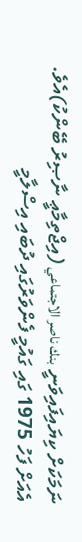ނަމަކަށް ކިޔައިފައިވަނީ بنك ناصر الاجتماعي (އިޖްތިމާޢީ ނާޞިރު ބޭންކު)އެވެ. އެއަށް ފަހު 1975 ގައި ގައުމީ ފެންވަރުގައި ދުބައި އިސްލާމީ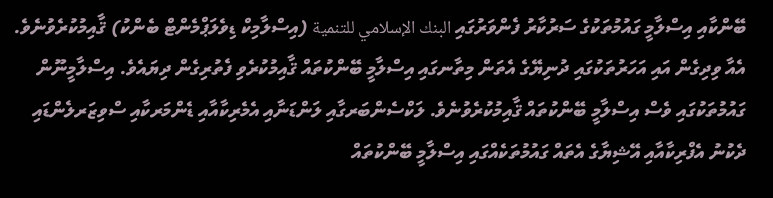ބޭންކާއި އިސްލާމީ ގައުމުތަކުގެ ސަރުކާރު ފެންވަރުގައި البنك الإسلامي للتنمية (އިސްލާމިކް ޑިވެލަޕްމެންޓް ބެންކު) ޤާއިމުކުރެވުނެވެ. އެއާ ވިދިގެން އައި އަހަރުތަކުގައި ދުނިޔޭގެ އެތަން މިތާނގައި އިސްލާމީ ބޭންކުތައް ޤާއިމުކުރެވި ފެތުރިގެން ދިޔައެވެ. އިސްލާމީނޫން ގައުމުތަކުގައި ވެސް އިސްލާމީ ބޭންކުތައް ޤާއިމުކުރެވުނެވެ. ލަކްސެންބަރގާއި ލަންޑަނާއި އެމެރިކާއާއި ޑެންމަރކާއި ސްވިޒަރލެންޑައި ދެކުނު އެފްރިކާއާއި އޭޝިޔާގެ އެތައް ގައުމުތަކެއްގައި އިސްލާމީ ބޭންކުތައް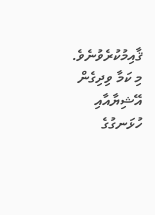ޤާއިމުކުރެވުނެވެ. މި ކަމާ ވިދިގެން އޭޝިޔާއާއި ހުޅަނގުގެ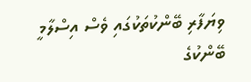ވިޔަފާރި ބޭންކުތަކުގައި ވެސް އިސްލާމީ ބޭންކުގެ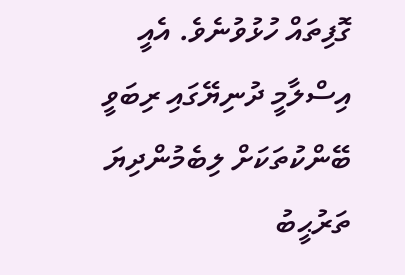ގޮފިތައް ހުޅުވުނެވެ. އެއީ އިސްލާމީ ދުނިޔޭގައި ރިބަވީ ބޭންކުތަކަށް ލިބެމުންދިޔަ ތަރުޙީބު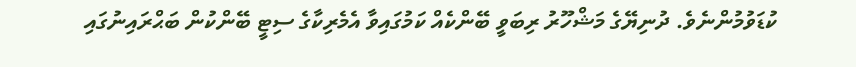ކުޑަވުމުންނެވެ. ދުނިޔޭގެ މަޝްހޫރު ރިބަވީ ބޭންކެއް ކަމުގައިވާ އެމެރިކާގެ ސިޓީ ބޭންކުން ބަޙްރައިނުގައި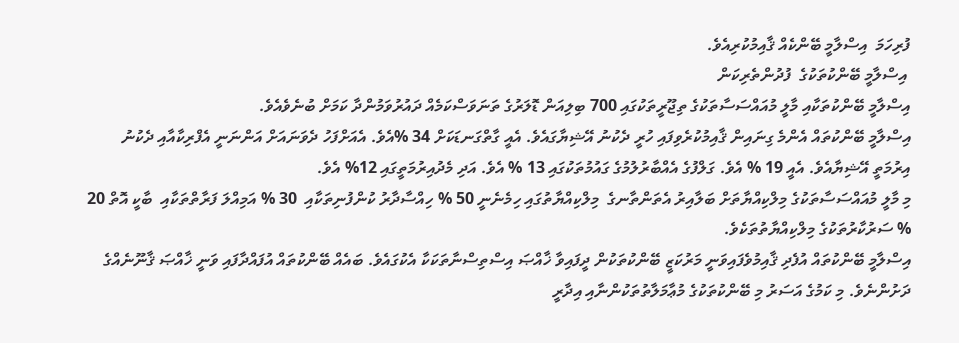ފުރިހަމަ  އިސްލާމީ ބޭންކެއް ޤާއިމުކުރިއެވެ.
 އިސްލާމީ ބޭންކުތަކުގެ  ފުދުންތެރިކަން
އިސްލާމީ ބޭންކުތަކާއި މާލީ މުއައްސަސާތަކުގެ ތިޖޫރީތަކުގައި 700 ބިލިއަން ޑޮލަރުގެ ތަނަވަސްކަމެއް ދައުރުވަމުންދާ ކަމަށް ބުނެވެއެވެ.
އިސްލާމީ ބޭންކުތައް އެންމެ ގިނައިން ޤާއިމުކުރެވިފައި ހުރީ ދެކުނު އޭޝިޔާގައެވެ. އެއީ ގާތްގަނޑަކަށް 34 %އެވެ. އެއަށްފަހު ދެވަނައަށް އަންނަނީ އެފްރިކާއާއި ދެކުނު އިރުމަތީ އޭޝިޔާއެވެ. އެއީ 19 % އެވެ. ގަލްފުގެ އެއްބާރުލުމުގެ ގައުމުތަކުގައި 13 % އެވެ. އަދި މެދުއިރުމަތީގައި 12% އެވެ.
މި މާލީ މުއައްސަސާތަކުގެ މިލްކިއްޔާތަށް ބަލާއިރު އެތަންތާނގެ  މިލްކިއްޔާތުގައި ހިމެނެނީ 50 % ހިއްސާދާރު ކުންފުނިތަކާއި  30 % އަމިއްލަ ފަރާތްތަކާއި  ބާކީ އޮތް 20 % ސަރުކާރުތަކުގެ މިލްކިއްޔާތުތަކެވެ.
އިސްލާމީ ބޭންކުތައް އުފެދި ޤާއިމުވެފައިވަނީ މަރުކަޒީ ބޭންކުތަކުން ދީފައިވާ ޚާއްޞަ އިސްތިސްނާތަކަކާ އެކުގައެވެ. ބައެއް ބޭންކުތައް އުފައްދާފައި ވަނީ ޚާއްޞަ ޤާނޫނެއްގެ ދަށުންނެވެ. މި ކަމުގެ އަސަރު މި ބޭންކުތަކުގެ މުޢާމަލާތުތަކުންނާއި އިދާރީ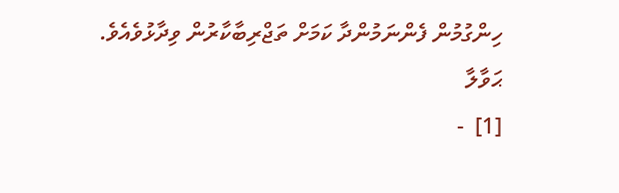ހިންގުމުން ފެންނަމުންދާ ކަމަށް ތަޖްރިބާކާރުން ވިދާޅުވެއެވެ.
ޙަވާލާ
[1]  -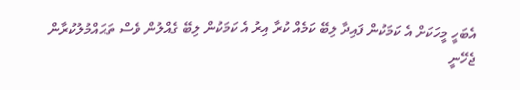އެބަހީ މީހަކަށް އެ ކަމަކުން ފައިދާ ލިބޭ ކަމެއް ކުރާ އިރު އެ ކަމަކުން ލިބޭ ގެއްލުން ވެސް ތަޙައްމުލުކުރާން ޖެހޭނީ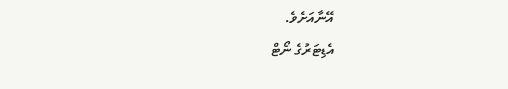އޭނާއަށެވެ.
އެޑިޓަރުގެ ނޯޓް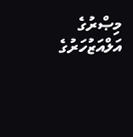މިޞްރުގެ އަލްއަޒުހަރުގެ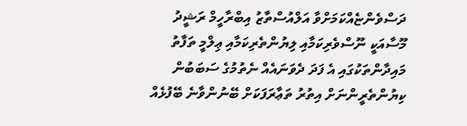ދަސްވެންޏެއްކަމަށްވާ އަލްއުސްތާޒު އިބްރާހީމް ރަޝީދު މޫސާއަކީ ނޫސްވެރިކަމާއި ލިޔުންތެރިކަމާއި ޢިލްމީ ތަފާތު މައިދާންތަކުގައި އެ ފަދަ ދެވަނައެއް ނެތުމުގެ ސަބަބުން ކިޔުންތެރީންނަށް އިތުރު ތަޢާރަފަކަށް ބޭނުންވާނެ ބޭފުޅެއް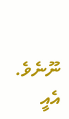ނޫނެވެ. އެއީ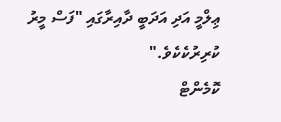ޢިލްމީ އަދި އަދަބީ ދާއިރާގައި "ފަސް މީރު ކުރިރުކެކެވެ."
ކޮމެންޓް